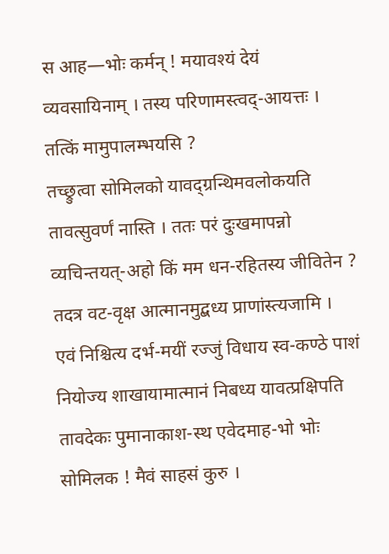स आह—भोः कर्मन् ! मयावश्यं देयं व्यवसायिनाम् । तस्य परिणामस्त्वद्-आयत्तः । तत्किं मामुपालम्भयसि ?
तच्छ्रुत्वा सोमिलको यावद्ग्रन्थिमवलोकयति तावत्सुवर्णं नास्ति । ततः परं दुःखमापन्नो व्यचिन्तयत्-अहो किं मम धन-रहितस्य जीवितेन ? तदत्र वट-वृक्ष आत्मानमुद्बध्य प्राणांस्त्यजामि ।
एवं निश्चित्य दर्भ-मयीं रज्जुं विधाय स्व-कण्ठे पाशं नियोज्य शाखायामात्मानं निबध्य यावत्प्रक्षिपति तावदेकः पुमानाकाश-स्थ एवेदमाह-भो भोः सोमिलक ! मैवं साहसं कुरु ।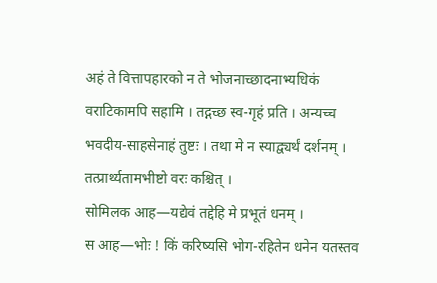अहं ते वित्तापहारको न ते भोजनाच्छादनाभ्यधिकं वराटिकामपि सहामि । तद्गच्छ स्व-गृहं प्रति । अन्यच्च भवदीय-साहसेनाहं तुष्टः । तथा मे न स्याद्व्यर्थं दर्शनम् । तत्प्रार्थ्यतामभीष्टो वरः कश्चित् ।
सोमिलक आह—यद्येवं तद्देहि मे प्रभूतं धनम् ।
स आह—भोः ! किं करिष्यसि भोग-रहितेन धनेन यतस्तव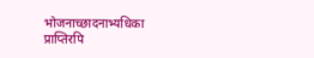भोजनाच्छादनाभ्यधिका प्राप्तिरपि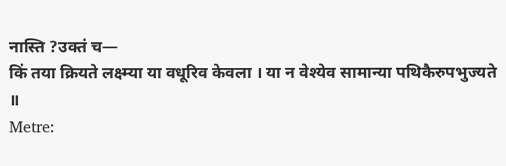नास्ति ?उक्तं च—
किं तया क्रियते लक्ष्म्या या वधूरिव केवला । या न वेश्येव सामान्या पथिकैरुपभुज्यते ॥
Metre: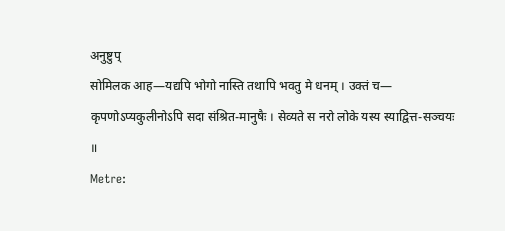अनुष्टुप्
सोमिलक आह—यद्यपि भोगो नास्ति तथापि भवतु मे धनम् । उक्तं च—
कृपणोऽप्यकुलीनोऽपि सदा संश्रित-मानुषैः । सेव्यते स नरो लोके यस्य स्याद्वित्त-सञ्चयः ॥
Metre: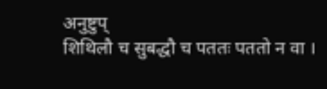अनुष्टुप्
शिथिलौ च सुबद्धौ च पततः पततो न वा ।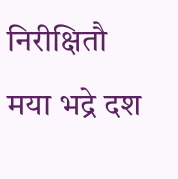निरीक्षितौ मया भद्रे दश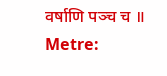वर्षाणि पञ्च च ॥
Metre: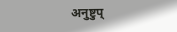अनुष्टुप्